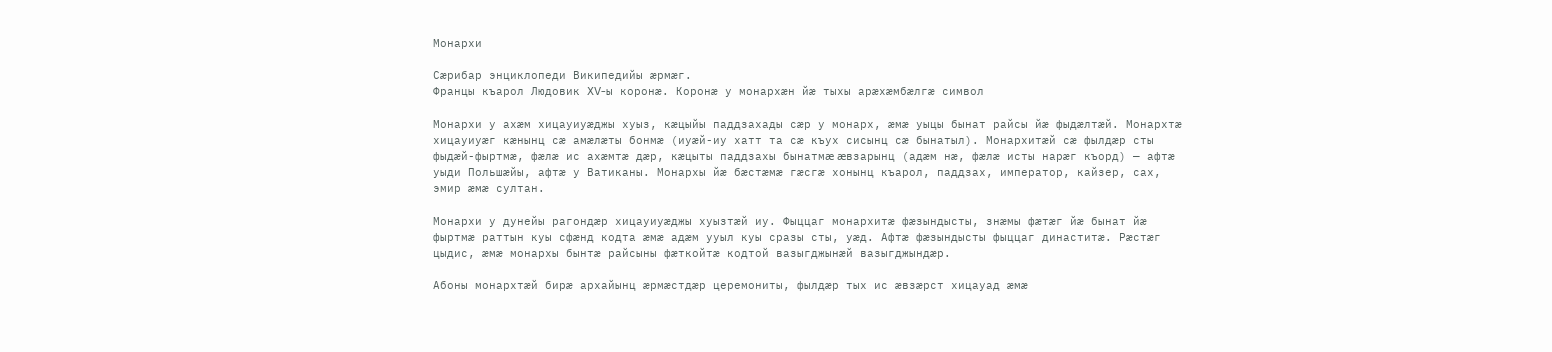Монархи

Сæрибар энциклопеди Википедийы æрмæг.
Францы къарол Людовик XV-ы коронæ. Коронæ у монархæн йæ тыхы арæхæмбæлгæ символ

Монархи у ахæм хицауиуæджы хуыз, кæцыйы паддзахады сæр у монарх, æмæ уыцы бынат райсы йæ фыдæлтæй. Монархтæ хицауиуæг кæнынц сæ амæлæты бонмæ (иуæй-иу хатт та сæ къух сисынц сæ бынатыл). Монархитæй сæ фылдæр сты фыдæй-фыртмæ, фæлæ ис ахæмтæ дæр, кæцыты паддзахы бынатмæ æвзарынц (адæм нæ, фæлæ исты нарæг къорд) — афтæ уыди Польшæйы, афтæ у Ватиканы. Монархы йæ бæстæмæ гæсгæ хонынц къарол, паддзах, император, кайзер, сах, эмир æмæ султан.

Монархи у дунейы рагондæр хицауиуæджы хуызтæй иу. Фыццаг монархитæ фæзындысты, знæмы фæтæг йæ бынат йæ фыртмæ раттын куы сфæнд кодта æмæ адæм ууыл куы сразы сты, уæд. Афтæ фæзындысты фыццаг династитæ. Рæстæг цыдис, æмæ монархы бынтæ райсыны фæткойтæ кодтой вазыгджынæй вазыгджындæр.

Абоны монархтæй бирæ архайынц æрмæстдæр церемониты, фылдæр тых ис æвзæрст хицауад æмæ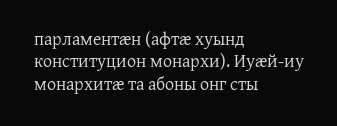парламентæн (афтæ хуынд конституцион монархи). Иуæй-иу монархитæ та абоны онг сты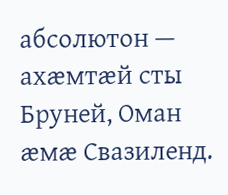абсолютон — ахæмтæй сты Бруней, Оман æмæ Свазиленд.